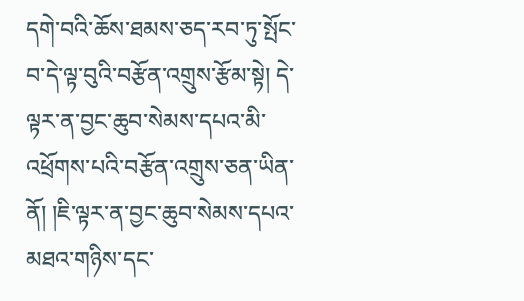དགེ་བའི་ཆོས་ཐམས་ཅད་རབ་ཏུ་སྤོང་བ་དེ་ལྟ་བུའི་བརྩོན་འགྲུས་རྩོམ་སྟེ། དེ་ལྟར་ན་བྱང་ཆུབ་སེམས་དཔའ་མི་འཕྲོགས་པའི་བརྩོན་འགྲུས་ཅན་ཡིན་ནོ། །ཇི་ལྟར་ན་བྱང་ཆུབ་སེམས་དཔའ་མཐའ་གཉིས་དང་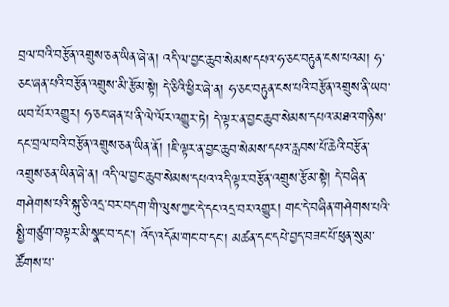བྲལ་བའི་བརྩོན་འགྲུས་ཅན་ཡིན་ཞེ་ན། འདི་ལ་བྱང་ཆུབ་སེམས་དཔའ་ཧ་ཅང་བརྟུན་ངས་པའམ། ཧ་ཅང་ཞན་པའི་བརྩོན་འགྲུས་མི་རྩོམ་སྟེ། དེ་ཅིའི་ཕྱིར་ཞེ་ན། ཧ་ཅང་བརྟུན་ངས་པའི་བརྩོན་འགྲུས་ནི་ཡབ་ཡབ་པོར་འགྱུར། ཧ་ཅང་ཞན་པ་ནི་ལེ་ལོར་འགྱུར་ཏེ། དེ་ལྟར་ན་བྱང་ཆུབ་སེམས་དཔའ་མཐའ་གཉིས་དང་བྲལ་བའི་བརྩོན་འགྲུས་ཅན་ཡིན་ནོ། །ཇི་ལྟར་ན་བྱང་ཆུབ་སེམས་དཔའ་རླབས་པོ་ཆེའི་བརྩོན་འགྲུས་ཅན་ཡིན་ཞེ་ན། འདི་ལ་བྱང་ཆུབ་སེམས་དཔའ་འདི་ལྟར་བརྩོན་འགྲུས་རྩོམ་སྟེ། དེ་བཞིན་གཤེགས་པའི་སྐུ་ཅི་འདྲ་བར་བདག་གི་ལུས་ཀྱང་དེ་དང་འདྲ་བར་འགྱུར། གང་དེ་བཞིན་གཤེགས་པའི་སྤྱི་གཙུག་བལྟར་མི་སྣང་བ་དང་། འོད་འདོམ་གང་བ་དང་། མཚན་དང་དཔེ་བྱད་བཟང་པོ་ཕུན་སུམ་ཚོགས་པ་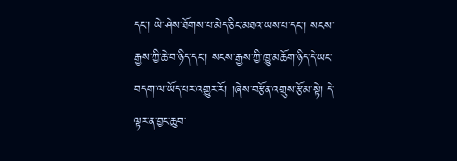དང་། ཡེ་ཤེས་ཐོགས་པ་མེད་ཅིང་མཐའ་ཡས་པ་དང་། སངས་རྒྱས་ཀྱི་ཆེ་བ་ཉིད་དང་། སངས་རྒྱས་ཀྱི་ཁྱུ་མཆོག་ཉིད་དེ་ཡང་བདག་ལ་ཡོད་པར་འགྱུར་རོ། །ཞེས་བརྩོན་འགྲུས་རྩོམ་སྟེ། དེ་ལྟར་ན་བྱང་ཆུབ་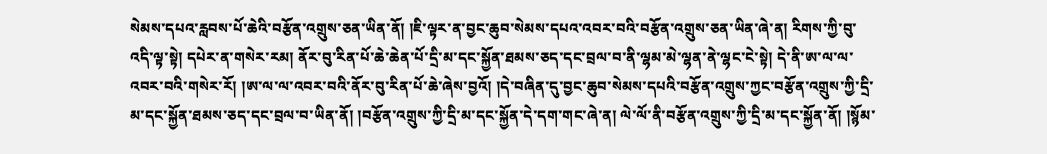སེམས་དཔའ་རླབས་པོ་ཆེའི་བརྩོན་འགྲུས་ཅན་ཡིན་ནོ། །ཇི་ལྟར་ན་བྱང་ཆུབ་སེམས་དཔའ་འབར་བའི་བརྩོན་འགྲུས་ཅན་ཡིན་ཞེ་ན། རིགས་ཀྱི་བུ་འདི་ལྟ་སྟེ། དཔེར་ན་གསེར་རམ། ནོར་བུ་རིན་པོ་ཆེ་ཆེན་པོ་དྲི་མ་དང་སྐྱོན་ཐམས་ཅད་དང་བྲལ་བ་ནི་ལྷམ་མེ་ལྷན་ནེ་ལྷང་ངེ་སྟེ། དེ་ནི་ཨ་ལ་ལ་འབར་བའི་གསེར་རོ། །ཨ་ལ་ལ་འབར་བའི་ནོར་བུ་རིན་པོ་ཆེ་ཞེས་བྱའོ། །དེ་བཞིན་དུ་བྱང་ཆུབ་སེམས་དཔའི་བརྩོན་འགྲུས་ཀྱང་བརྩོན་འགྲུས་ཀྱི་དྲི་མ་དང་སྐྱོན་ཐམས་ཅད་དང་བྲལ་བ་ཡིན་ནོ། །བརྩོན་འགྲུས་ཀྱི་དྲི་མ་དང་སྐྱོན་དེ་དག་གང་ཞེ་ན། ལེ་ལོ་ནི་བརྩོན་འགྲུས་ཀྱི་དྲི་མ་དང་སྐྱོན་ནོ། །སྙོམ་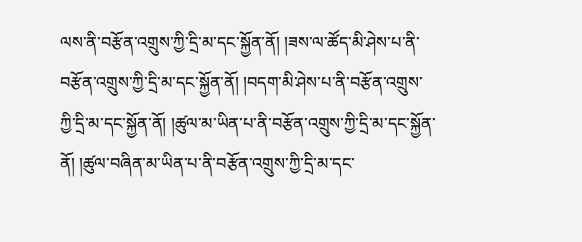ལས་ནི་བརྩོན་འགྲུས་ཀྱི་དྲི་མ་དང་སྐྱོན་ནོ། །ཟས་ལ་ཚོད་མི་ཤེས་པ་ནི་བརྩོན་འགྲུས་ཀྱི་དྲི་མ་དང་སྐྱོན་ནོ། །བདག་མི་ཤེས་པ་ནི་བརྩོན་འགྲུས་ཀྱི་དྲི་མ་དང་སྐྱོན་ནོ། །ཚུལ་མ་ཡིན་པ་ནི་བརྩོན་འགྲུས་ཀྱི་དྲི་མ་དང་སྐྱོན་ནོ། །ཚུལ་བཞིན་མ་ཡིན་པ་ནི་བརྩོན་འགྲུས་ཀྱི་དྲི་མ་དང་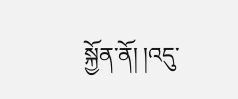སྐྱོན་ནོ། །འདུ་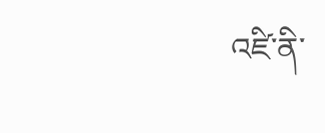འཛི་ནི་